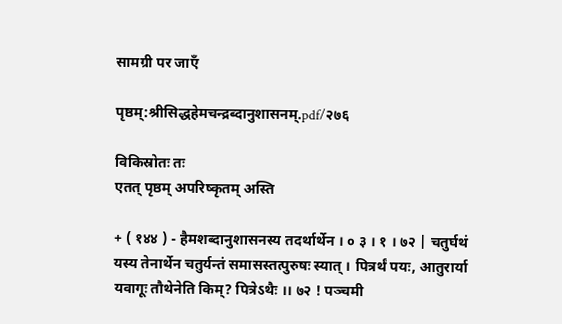सामग्री पर जाएँ

पृष्ठम्:श्रीसिद्धहेमचन्द्रब्दानुशासनम्.pdf/२७६

विकिस्रोतः तः
एतत् पृष्ठम् अपरिष्कृतम् अस्ति

+ ( १४४ ) - हैमशब्दानुशासनस्य तदर्थार्थेन । ० ३ । १ । ७२ | चतुर्घथं यस्य तेनार्थेन चतुर्यन्तं समासस्तत्पुरुषः स्यात् । पित्रर्थं पयः, आतुरार्या यवागूः तौथेनेति किम्? पित्रेऽथैः ।। ७२ ! पञ्चमी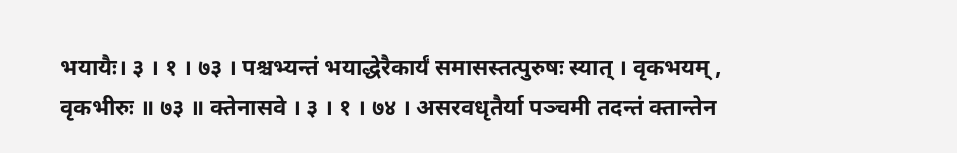भयायैः। ३ । १ । ७३ । पश्चभ्यन्तं भयाद्धेरैकार्यं समासस्तत्पुरुषः स्यात् । वृकभयम् , वृकभीरुः ॥ ७३ ॥ क्तेनासवे । ३ । १ । ७४ । असरवधृतैर्या पञ्चमी तदन्तं क्तान्तेन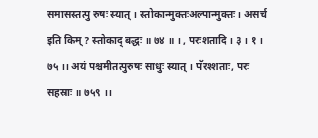समासस्तत्पु रुषः स्यात् । स्तोकान्मुक्तःअल्पान्मुक्तः। असर्च इति किम् ? स्तोकाद् बद्धः ॥ ७४ ॥ । , परःशतादि । ३ । १ । ७५ ।। अयं पश्चमीतत्पुरुषः साधुः स्यात् । पॅरश्शताः, परः सहस्राः ॥ ७५९ ।।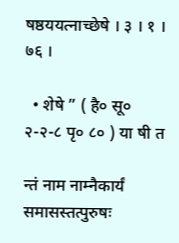षष्ठययत्नाच्छेषे । ३ । १ । ७६ ।

  • शेषे ” ( है० सू० २-२-८ पृ० ८० ) या षी त

न्तं नाम नाम्नैकार्यं समासस्तत्पुरुषः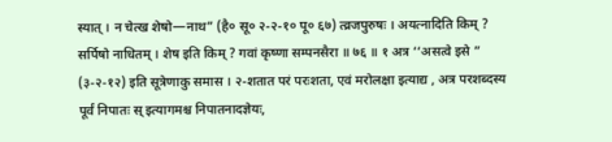स्यात् । न चेत्ख शेषो—नाथ” (है० सू० २-२-१० पू० ६७) त्व्रजपुरुषः । अयत्नादिति किम् ? सर्पिषो नाधितम् । शेष इति किम् ? गवां कृष्णा सम्पनसैरा ॥ ७६ ॥ १ अत्र ‘‘असत्वे इसे ” (३-२-१२) इति सूत्रेणाकु समास । २-शतात परं परःशता, एवं मरोलक्षा इत्याद्य , अत्र परशब्दस्य पूर्वं निपातः स् इत्यागमश्च निपातनादज्ञेयः,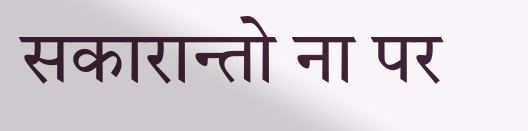सकारान्तो ना पर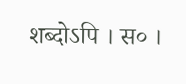शब्दोऽपि । स० ।